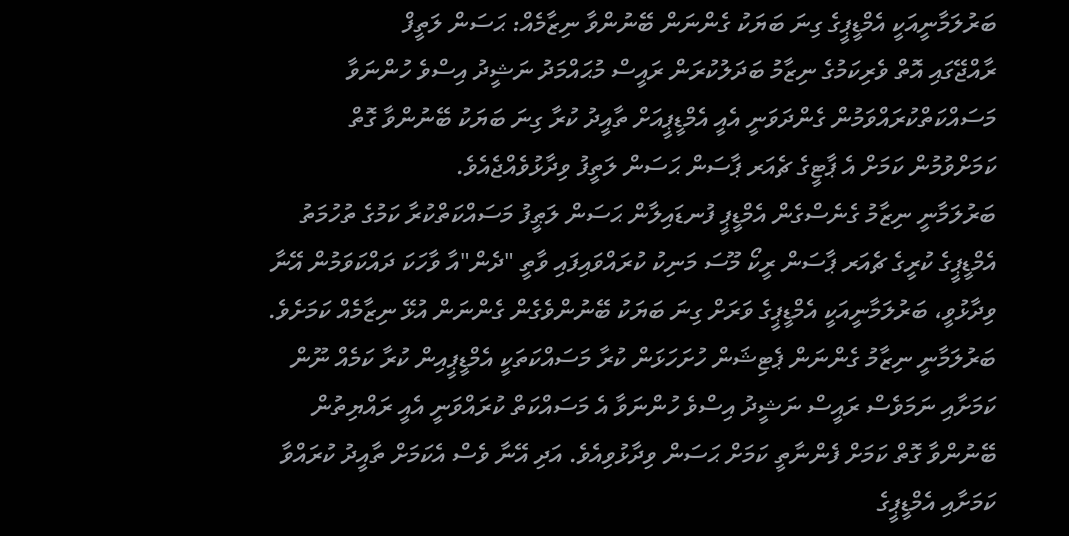ބަރުލަމާނީއަކީ އެމްޑީޕީގެ ގިނަ ބަޔަކު ގެންނަން ބޭނުންވާ ނިޒާމެއް: ޙަސަން ލަތީފް
ރާއްޖޭގައި އޮތް ވެރިކަމުގެ ނިޒާމު ބަދަލުކުރަން ރައީސް މުޙައްމަދު ނަޝީދު އިސްވެ ހުންނަވާ މަސައްކަތްކުރައްވަމުން ގެންދަވަނީ އެއީ އެމްޑީޕީއަށް ތާއީދު ކުރާ ގިނަ ބަޔަކު ބޭނުންވާ ގޮތް ކަމަށްވުމުން ކަމަށް އެ ޕާޓީގެ ޗެއަރ ޕާސަން ޙަސަން ލަތީފު ވިދާޅުވެއްޖެއެވެ.
ބަރުލަމާނީ ނިޒާމު ގެނެސްގެން އެމްޑީޕީ ފުނޑައިލާން ޙަސަން ލަޠީފު މަސައްކަތްކުރާ ކަމުގެ ތުހުމަތު އެމްޑީޕީގެ ކުރީގެ ޗެއަރ ޕާސަން ރީކޯ މޫސަ މަނިކު ކުރައްވައިފައި ވާތީ "ދެން"އާ ވާހަކަ ދައްކަވަމުން އޭނާ ވިދާޅުވީ، ބަރުލަމާނީއަކީ އެމްޑީޕީގެ ވަރަށް ގިނަ ބަޔަކު ބޭނުންވެގެން ގެންނަން އުޅޭ ނިޒާމެއް ކަމަށެވެ.
ބަރުލަމާނީ ނިޒާމު ގެންނަން ޕެޓިޝަން ހުށަހަޅަން ކުރާ މަސައްކަތަކީ އެމްޑީޕީއިން ކުރާ ކަމެއް ނޫން ކަމަށާއި ނަމަވެސް ރައީސް ނަޝީދު އިސްވެ ހުންނަވާ އެ މަސައްކަތް ކުރައްވަނީ އެއީ ރައްޔިތުން ބޭނުންވާ ގޮތް ކަމަށް ފެންނާތީ ކަމަށް ޙަސަން ވިދާޅުވިއެވެ. އަދި އޭނާ ވެސް އެކަމަށް ތާއީދު ކުރައްވާ ކަމަށާއި އެމްޑީޕީގެ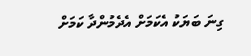ގިނަ ބަޔަކު އެކަމަށް އެދެމުންދާ ކަމަށް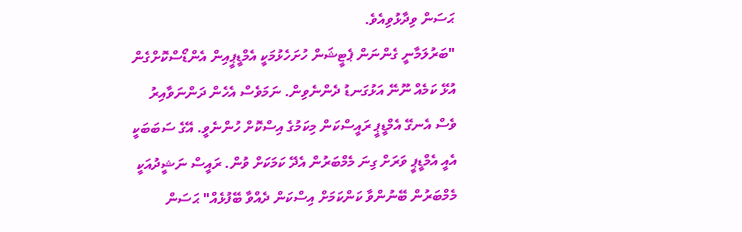ޙަސަން ވިދާޅުވިއެވެ.
"ބަރުލަމާނީ ގެންނަން ޕެޓީޝަން ހުށަހެޅުމަކީ އެމްޑީޕީއިން އެންޑޯސްކޮށްގެން އުޅޭ ކަމެއް ނޫނޭ އަޅުގަނޑު ދެންނެވިން. ނަމަވެސް އެހެން ދަންނަވާއިރު ވެސް އެނގޭ އެމްޑީޕީ ރައީސްކަން މިކަމުގެ އިސްކޮށް ހުންނެވީ. އޭގެ ސަބަބަކީ އެއީ އެމްޑީޕީ ވަރަށް ގިނަ މެމްބަރުން އެދޭ ކަމަކަށް ވުން. ރައީސް ނަޝީދުއަކީ މެމްބަރުން ބޭނުންވާ ކަންކަމަށް އިސްކަން ދެއްވާ ބޭފުޅެއް" ޙަސަން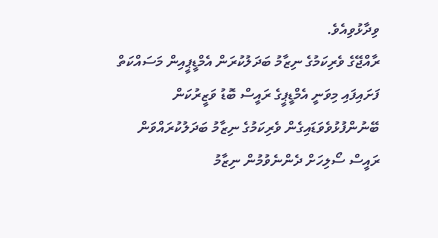ވިދާޅުވިއެވެ.
ރާއްޖޭގެ ވެރިކަމުގެ ނިޒާމު ބަދަލުކުރަން އެމްޑީޕީއިން މަސައްކަތް ފަށައިފައި މިވަނީ އެމްޑީޕީގެ ރައީސް ބޮޑު ވަޒީރުކަން ބޭނުންފުޅުވެވަޑައިގެން ވެރިކަމުގެ ނިޒާމު ބަދަލުކުރައްވަން ރައީސް ސޯލިހަށް ދެންނެވުމުން ނިޒާމު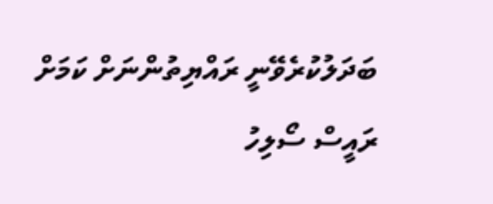ބަދަލުކުރެވޭނީ ރައްޔިތުންނަށް ކަމަށް ރައީސް ސޯލިހު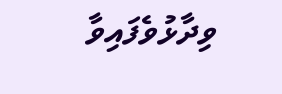ވިދާޅުވެފައިވާ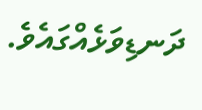ދަނޑިވަޅެއްގައެވެ.